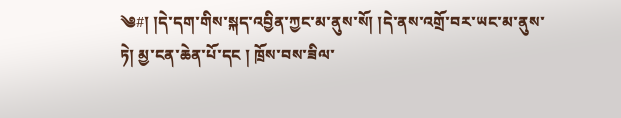༄#། །དེ་དག་གིས་སྐད་འབྱིན་ཀྱང་མ་ནུས་སོ། །དེ་ནས་འགྲོ་བར་ཡང་མ་ནུས་ཏེ། མྱ་ངན་ཆེན་པོ་དང ། ཁྲོས་བས་ཟིལ་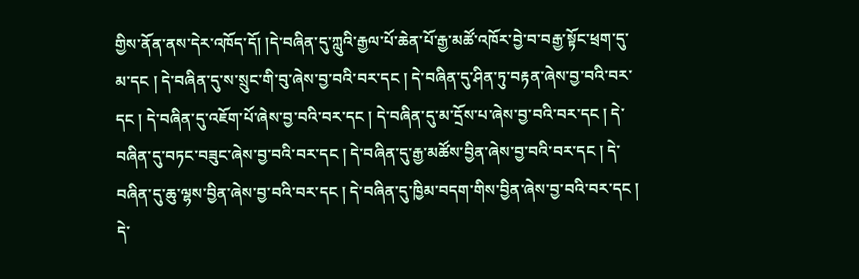གྱིས་ནོན་ནས་དེར་འཁོད་དོ། །དེ་བཞིན་དུ་ཀླུའི་རྒྱལ་པོ་ཆེན་པོ་རྒྱ་མཚོ་འཁོར་བྱེ་བ་བརྒྱ་སྟོང་ཕྲག་དུ་མ་དང ། དེ་བཞིན་དུ་ས་སྲུང་གི་བུ་ཞེས་བྱ་བའི་བར་དང ། དེ་བཞིན་དུ་ཤིན་ཏུ་བརྟན་ཞེས་བྱ་བའི་བར་དང ། དེ་བཞིན་དུ་འཇོག་པོ་ཞེས་བྱ་བའི་བར་དང ། དེ་བཞིན་དུ་མ་དྲོས་པ་ཞེས་བྱ་བའི་བར་དང ། དེ་བཞིན་དུ་བཏང་བཟུང་ཞེས་བྱ་བའི་བར་དང ། དེ་བཞིན་དུ་རྒྱ་མཚོས་བྱིན་ཞེས་བྱ་བའི་བར་དང ། དེ་བཞིན་དུ་ཆུ་ལྷས་བྱིན་ཞེས་བྱ་བའི་བར་དང ། དེ་བཞིན་དུ་ཁྱིམ་བདག་གིས་བྱིན་ཞེས་བྱ་བའི་བར་དང ། དེ་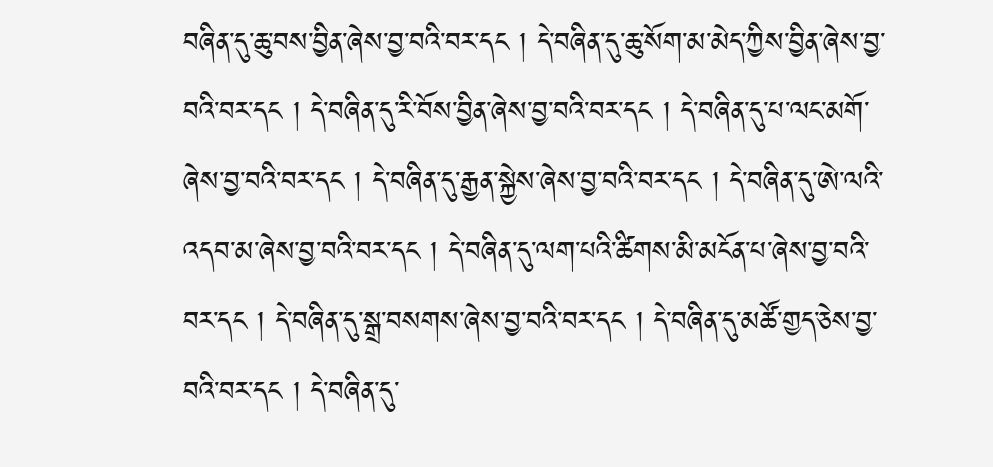བཞིན་དུ་ཆུ་བས་བྱིན་ཞེས་བྱ་བའི་བར་དང ། དེ་བཞིན་དུ་ཆུ་སོག་མ་མེད་ཀྱིས་བྱིན་ཞེས་བྱ་བའི་བར་དང ། དེ་བཞིན་དུ་རི་བོས་བྱིན་ཞེས་བྱ་བའི་བར་དང ། དེ་བཞིན་དུ་པ་ལང་མགོ་ཞེས་བྱ་བའི་བར་དང ། དེ་བཞིན་དུ་རྒྱན་སྐྱེས་ཞེས་བྱ་བའི་བར་དང ། དེ་བཞིན་དུ་ཨེ་ལའི་འདབ་མ་ཞེས་བྱ་བའི་བར་དང ། དེ་བཞིན་དུ་ལག་པའི་ཚིགས་མི་མངོན་པ་ཞེས་བྱ་བའི་བར་དང ། དེ་བཞིན་དུ་སྒྲ་བསགས་ཞེས་བྱ་བའི་བར་དང ། དེ་བཞིན་དུ་མཚོ་གྱད་ཅེས་བྱ་བའི་བར་དང ། དེ་བཞིན་དུ་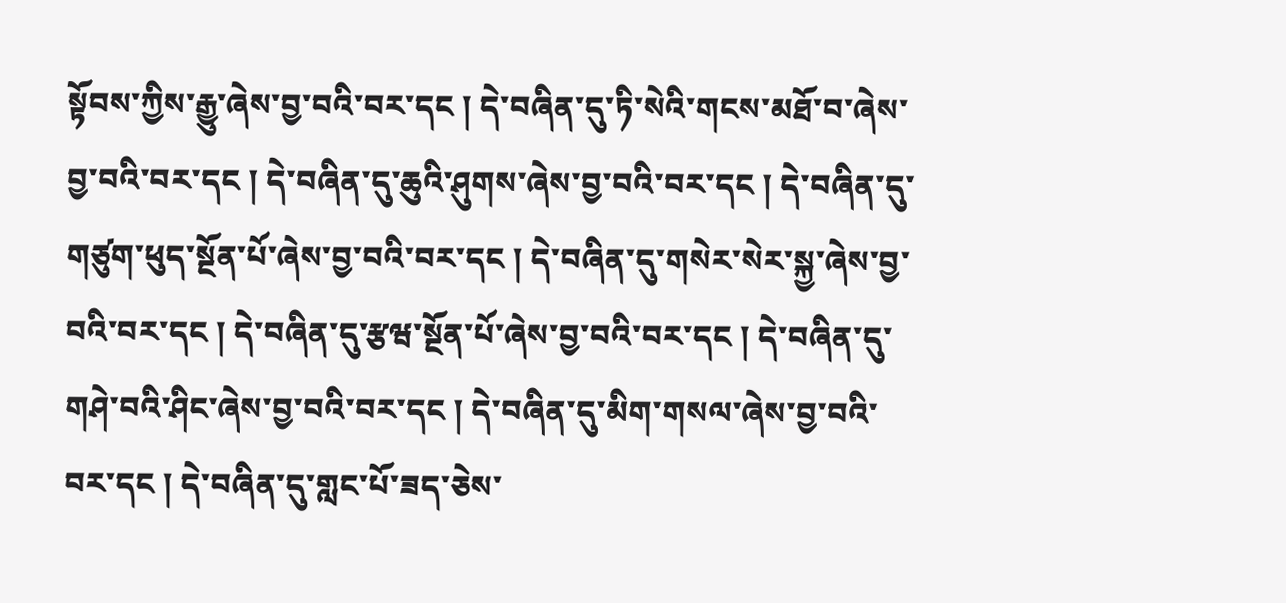སྟོབས་ཀྱིས་རྒྱུ་ཞེས་བྱ་བའི་བར་དང ། དེ་བཞིན་དུ་ཏི་སེའི་གངས་མཐོ་བ་ཞེས་བྱ་བའི་བར་དང ། དེ་བཞིན་དུ་ཆུའི་ཤུགས་ཞེས་བྱ་བའི་བར་དང ། དེ་བཞིན་དུ་གཙུག་ཕུད་སྔོན་པོ་ཞེས་བྱ་བའི་བར་དང ། དེ་བཞིན་དུ་གསེར་སེར་སྐྱ་ཞེས་བྱ་བའི་བར་དང ། དེ་བཞིན་དུ་རྩཝ་སྔོན་པོ་ཞེས་བྱ་བའི་བར་དང ། དེ་བཞིན་དུ་གཤེ་བའི་ཤིང་ཞེས་བྱ་བའི་བར་དང ། དེ་བཞིན་དུ་མིག་གསལ་ཞེས་བྱ་བའི་བར་དང ། དེ་བཞིན་དུ་གླང་པོ་ཟད་ཅེས་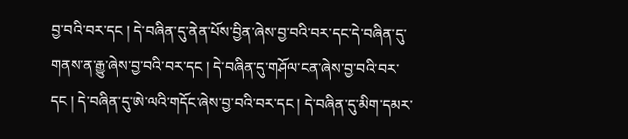བྱ་བའི་བར་དང ། དེ་བཞིན་དུ་ནེན་པོས་བྱིན་ཞེས་བྱ་བའི་བར་དང་དེ་བཞིན་དུ་གནས་ན་རྒྱུ་ཞེས་བྱ་བའི་བར་དང ། དེ་བཞིན་དུ་གཤོལ་ངན་ཞེས་བྱ་བའི་བར་དང ། དེ་བཞིན་དུ་ཨེ་ལའི་གདོང་ཞེས་བྱ་བའི་བར་དང ། དེ་བཞིན་དུ་མིག་དམར་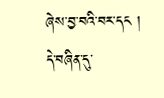ཞེས་བྱ་བའི་བར་དང ། དེ་བཞིན་དུ་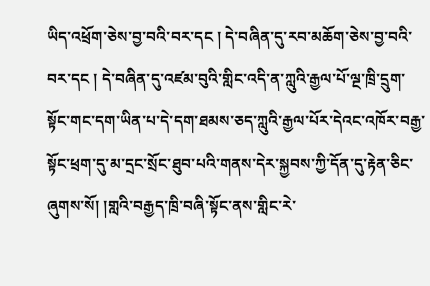ཡིད་འཕྲོག་ཅེས་བྱ་བའི་བར་དང ། དེ་བཞིན་དུ་རབ་མཆོག་ཅེས་བྱ་བའི་བར་དང ། དེ་བཞིན་དུ་འཛམ་བུའི་གླིང་འདི་ན་ཀླུའི་རྒྱལ་པོ་ལྔ་ཁྲི་དྲུག་སྟོང་གང་དག་ཡིན་པ་དེ་དག་ཐམས་ཅད་ཀླུའི་རྒྱལ་པོར་དེའང་འཁོར་བརྒྱ་སྟོང་ཕྲག་དུ་མ་དྲང་སྲོང་ཐུབ་པའི་གནས་དེར་སྐྱབས་ཀྱི་དོན་དུ་རྟེན་ཅིང་ཞུགས་སོ། །གླའི་བརྒྱད་ཁྲི་བཞི་སྟོང་ནས་གླིང་རེ་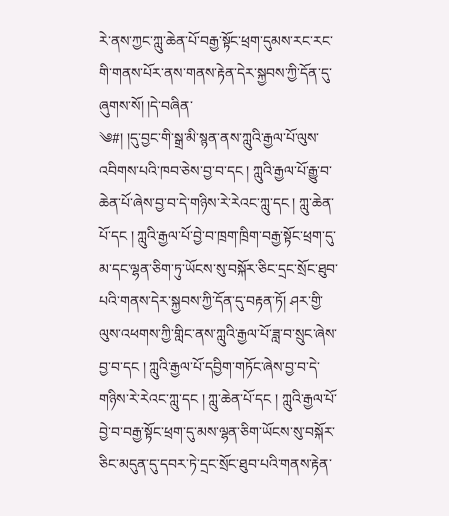རེ་ནས་ཀྱང་ཀླུ་ཆེན་པོ་བརྒྱ་སྟོང་ཕྲག་དུམས་རང་རང་གི་གནས་པོར་ནས་གནས་རྟེན་དེར་སྐྱབས་ཀྱི་དོན་དུ་ཞུགས་སོ། །དེ་བཞིན་
༄#། །དུ་བྱང་གི་སྒྲ་མི་སྙན་ནས་ཀླུའི་རྒྱལ་པོ་ལུས་འབིགས་པའི་ཁབ་ཅེས་བྱ་བ་དང ། ཀླུའི་རྒྱལ་པོ་རྒྱུ་བ་ཆེན་པོ་ཞེས་བྱ་བ་དེ་གཉིས་རེ་རེའང་ཀླུ་དང ། ཀླུ་ཆེན་པོ་དང ། ཀླུའི་རྒྱལ་པོ་བྱེ་བ་ཁྲག་ཁྲིག་བརྒྱ་སྟོང་ཕྲག་དུ་མ་དང་ལྷན་ཅིག་ཏུ་ཡོངས་སུ་བསྐོར་ཅིང་དྲང་སྲོང་ཐུབ་པའི་གནས་དེར་སྐྱབས་ཀྱི་དོན་དུ་བརྟན་ཏོ། ཤར་གྱི་ལུས་འཕགས་ཀྱི་གླིང་ནས་ཀླུའི་རྒྱལ་པོ་ཟླ་བ་སྲུང་ཞེས་བྱ་བ་དང ། ཀླུའི་རྒྱལ་པོ་དབྱིག་གཏོང་ཞེས་བྱ་བ་དེ་གཉིས་རེ་རེའང་ཀླུ་དང ། ཀླུ་ཆེན་པོ་དང ། ཀླུའི་རྒྱལ་པོ་བྱེ་བ་བརྒྱ་སྟོང་ཕྲག་དུ་མས་ལྷན་ཅིག་ཡོངས་སུ་བསྐོར་ཅིང་མདུན་དུ་དབར་ཏེ་དྲང་སྲོང་ཐུབ་པའི་གནས་རྟེན་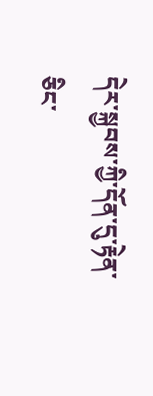དེར་སྐྱབས་ཀྱི་དོན་དུ་རྟེན་ཅིང་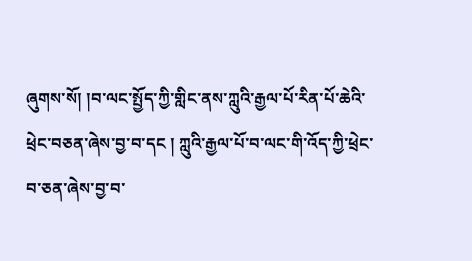ཞུགས་སོ། །བ་ལང་སྤྱོད་ཀྱི་གླིང་ནས་ཀླུའི་རྒྱལ་པོ་རིན་པོ་ཆེའི་ཕྲེང་བཅན་ཞེས་བྱ་བ་དང ། ཀླུའི་རྒྱལ་པོ་བ་ལང་གི་འོད་ཀྱི་ཕྲེང་བ་ཅན་ཞེས་བྱ་བ་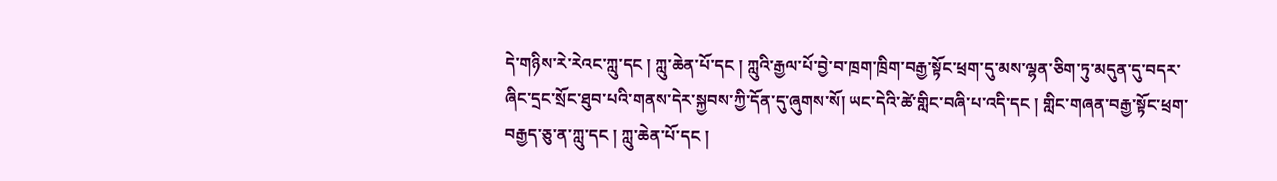དེ་གཉིས་རེ་རེའང་ཀླུ་དང ། ཀླུ་ཆེན་པོ་དང ། ཀླུའི་རྒྱལ་པོ་བྱེ་བ་ཁྲག་ཁྲིག་བརྒྱ་སྟོང་ཕྲག་དུ་མས་ལྷན་ཅིག་ཏུ་མདུན་དུ་བདར་ཞིང་དྲང་སྲོང་ཐུབ་པའི་གནས་དེར་སྐྱབས་ཀྱི་དོན་དུ་ཞུགས་སོ། ཡང་དེའི་ཚེ་གླིང་བཞི་པ་འདི་དང ། གླིང་གཞན་བརྒྱ་སྟོང་ཕྲག་བརྒྱད་ཅུ་ན་ཀླུ་དང ། ཀླུ་ཆེན་པོ་དང །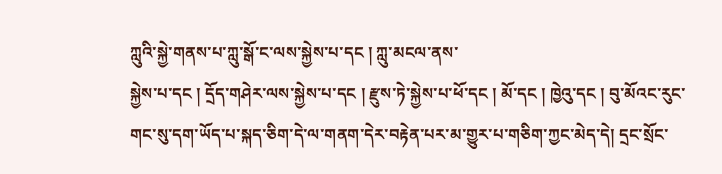ཀླུའི་སྐྱེ་གནས་པ་ཀླུ་སྒོ་ང་ལས་སྐྱེས་པ་དང ། ཀླུ་མངལ་ནས་
སྐྱེས་པ་དང ། དྲོད་གཤེར་ལས་སྐྱེས་པ་དང ། རྫུས་ཏེ་སྐྱེས་པ་ཕོ་དང ། མོ་དང ། ཁྱེའུ་དང ། བུ་མོའང་རུང་གང་སུ་དག་ཡོད་པ་སྐད་ཅིག་དེ་ལ་གནག་དེར་བརྟེན་པར་མ་གྱུར་པ་གཅིག་ཀྱང་མེད་དེ། དྲང་སྲོང་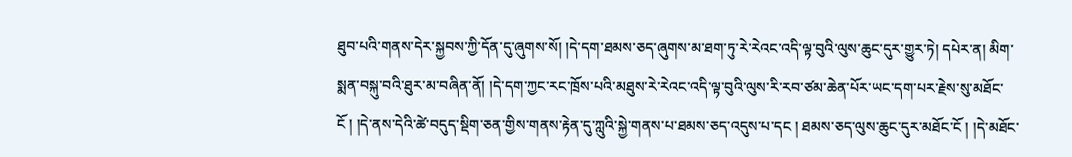ཐུབ་པའི་གནས་དེར་སྐྱབས་ཀྱི་དོན་དུ་ཞུགས་སོ། །དེ་དག་ཐམས་ཅད་ཞུགས་མ་ཐག་ཏུ་རེ་རེའང་འདི་ལྟ་བུའི་ལུས་ཆུང་དུར་གྱུར་ཏེ། དཔེར་ན། མིག་སྨན་བསྐུ་བའི་ཐུར་མ་བཞིན་ནོ། །དེ་དག་ཀྱང་རང་ཁྲོས་པའི་མཐུས་རེ་རེའང་འདི་ལྟ་བུའི་ལུས་རི་རབ་ཙམ་ཆེན་པོར་ཡང་དག་པར་རྗེས་སུ་མཐོང་ངོ ། །དེ་ནས་དེའི་ཚེ་བདུད་སྡིག་ཅན་གྱིས་གནས་རྟེན་དུ་ཀླུའི་སྐྱེ་གནས་པ་ཐམས་ཅད་འདུས་པ་དང ། ཐམས་ཅད་ལུས་ཆུང་དུར་མཐོང་ངོ ། །དེ་མཐོང་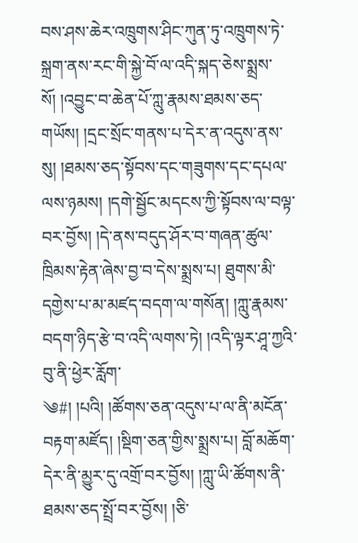བས་ཤས་ཆེར་འཁྲུགས་ཤིང་ཀུན་ཏུ་འཁྲུགས་ཏེ་སྐྲག་ནས་རང་གི་སྐྱེ་བོ་ལ་འདི་སྐད་ཅེས་སྨྲས་སོ། །འབྱུང་བ་ཆེན་པོ་ཀླུ་རྣམས་ཐམས་ཅད་གཡོས། །དྲང་སྲོང་གནས་པ་དེར་ན་འདུས་ནས་སུ། །ཐམས་ཅད་སྟོབས་དང་གཟུགས་དང་དཔལ་ལས་ཉམས། །དགེ་སྦྱོང་མདངས་ཀྱི་སྟོབས་ལ་བལྟ་བར་བྱོས། །དེ་ནས་བདུད་ཤོར་བ་གཞན་ཚུལ་ཁྲིམས་རྟེན་ཞེས་བྱ་བ་དེས་སྨྲས་པ། ཐུགས་མི་དགྱེས་པ་མ་མཛད་བདག་ལ་གསོན། །ཀླུ་རྣམས་བདག་ཉིད་རྩེ་བ་འདི་ལགས་ཏེ། །འདི་ལྟར་ཤཱ་ཀྱའི་བུ་ནི་ཕྱེར་རློག་
༄#། །པའི། །ཚོགས་ཅན་འདུས་པ་ལ་ནི་མངོན་བརྟག་མཛོད། །སྡིག་ཅན་གྱིས་སྨྲས་པ། བློ་མཆོག་དེར་ནི་མྱུར་དུ་འགྲོ་བར་བྱོས། །ཀླུ་ཡི་ཚོགས་ནི་ཐམས་ཅད་སྤྲོ་བར་བྱོས། །ཅི་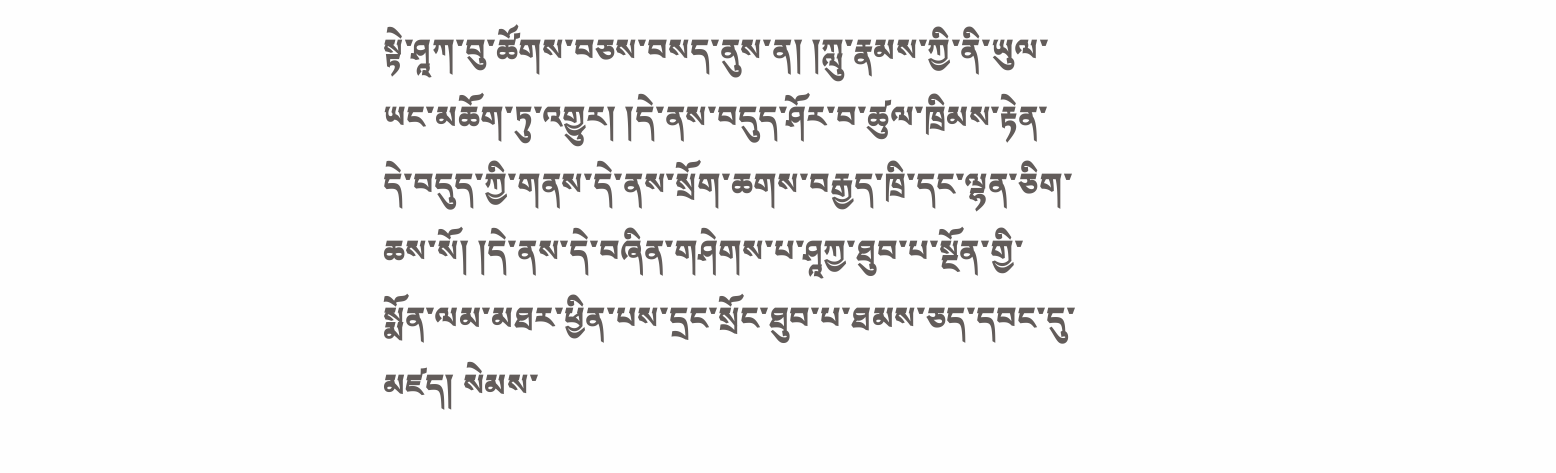སྟེ་ཤཱཀ་བུ་ཚོགས་བཅས་བསད་ནུས་ན། །ཀླུ་རྣམས་ཀྱི་ནི་ཡུལ་ཡང་མཆོག་ཏུ་འགྱུར། །དེ་ནས་བདུད་ཤོར་བ་ཚུལ་ཁྲིམས་རྟེན་དེ་བདུད་ཀྱི་གནས་དེ་ནས་སྲོག་ཆགས་བརྒྱད་ཁྲི་དང་ལྷན་ཅིག་ཆས་སོ། །དེ་ནས་དེ་བཞིན་གཤེགས་པ་ཤཱཀྱ་ཐུབ་པ་སྔོན་གྱི་སྨོན་ལམ་མཐར་ཕྱིན་པས་དྲང་སྲོང་ཐུབ་པ་ཐམས་ཅད་དབང་དུ་མཛད། སེམས་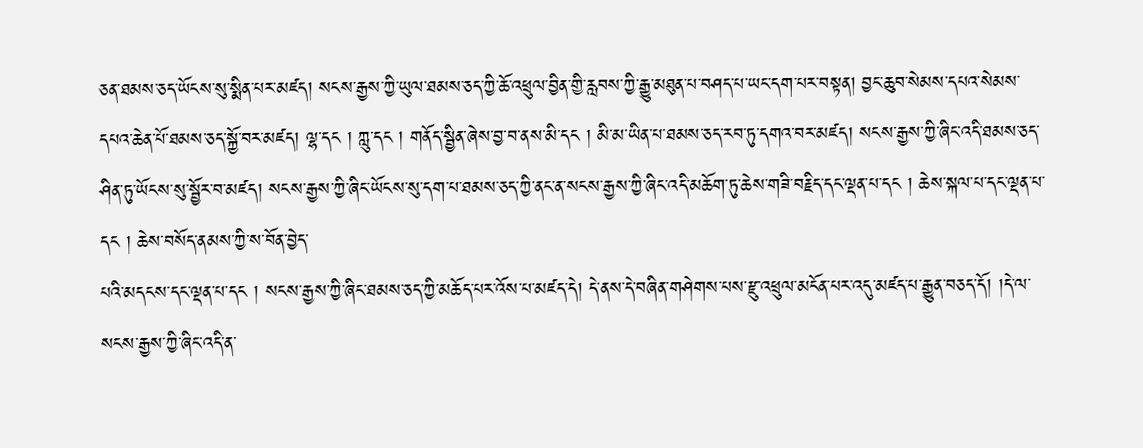ཅན་ཐམས་ཅད་ཡོངས་སུ་སྨིན་པར་མཛད། སངས་རྒྱས་ཀྱི་ཡུལ་ཐམས་ཅད་ཀྱི་ཆོ་འཕྲུལ་བྱིན་གྱི་རླབས་ཀྱི་རྒྱུ་མཐུན་པ་བཤད་པ་ཡང་དག་པར་བསྟན། བྱང་ཆུབ་སེམས་དཔའ་སེམས་དཔའ་ཆེན་པོ་ཐམས་ཅད་སྐྱོ་བར་མཛད། ལྷ་དང ། ཀླུ་དང ། གནོད་སྦྱིན་ཞེས་བྱ་བ་ནས་མི་དང ། མི་མ་ཡིན་པ་ཐམས་ཅད་རབ་ཏུ་དགའ་བར་མཛད། སངས་རྒྱས་ཀྱི་ཞིང་འདི་ཐམས་ཅད་ཤིན་ཏུ་ཡོངས་སུ་སྦྱོར་བ་མཛད། སངས་རྒྱས་ཀྱི་ཞིང་ཡོངས་སུ་དག་པ་ཐམས་ཅད་ཀྱི་ནང་ན་སངས་རྒྱས་ཀྱི་ཞིང་འདི་མཆོག་ཏུ་ཆེས་གཟི་བརྗིད་དང་ལྡན་པ་དང ། ཆེས་སྐལ་པ་དང་ལྡན་པ་དང ། ཆེས་བསོད་ནམས་ཀྱི་ས་བོན་བྱེད་
པའི་མདངས་དང་ལྡན་པ་དང ། སངས་རྒྱས་ཀྱི་ཞིང་ཐམས་ཅད་ཀྱི་མཆོད་པར་འོས་པ་མཛད་དེ། དེ་ནས་དེ་བཞིན་གཤེགས་པས་རྫུ་འཕྲུལ་མངོན་པར་འདུ་མཛད་པ་རྒྱུན་བཅད་དོ། །དེ་ལ་སངས་རྒྱས་ཀྱི་ཞིང་འདི་ན་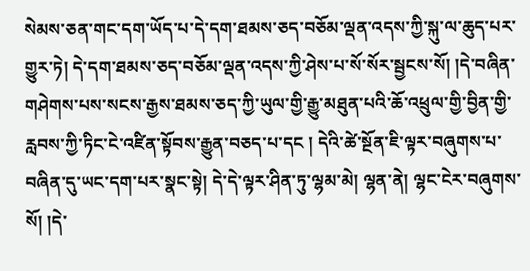སེམས་ཅན་གང་དག་ཡོད་པ་དེ་དག་ཐམས་ཅད་བཅོམ་ལྡན་འདས་ཀྱི་སྐུ་ལ་ཆུད་པར་གྱུར་ཏེ། དེ་དག་ཐམས་ཅད་བཅོམ་ལྡན་འདས་ཀྱི་ཤེས་པ་སོ་སོར་སྦྱངས་སོ། །དེ་བཞིན་གཤེགས་པས་སངས་རྒྱས་ཐམས་ཅད་ཀྱི་ཡུལ་གྱི་རྒྱུ་མཐུན་པའི་ཆོ་འཕྲུལ་གྱི་བྱིན་གྱི་རླབས་ཀྱི་ཏིང་ངེ་འཛིན་སྟོབས་རྒྱུན་བཅད་པ་དང ། དེའི་ཚེ་སྔོན་ཇི་ལྟར་བཞུགས་པ་བཞིན་དུ་ཡང་དག་པར་སྣང་སྟེ། དེ་དེ་ལྟར་ཤིན་ཏུ་ལྷམ་མེ། ལྷན་ནེ། ལྷང་ངེར་བཞུགས་སོ། །དེ་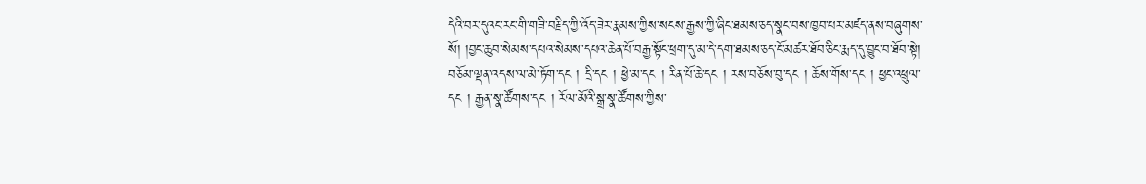དེའི་བར་དུའང་རང་གི་གཟི་བརྗིད་ཀྱི་འོད་ཟེར་རྣམས་ཀྱིས་སངས་རྒྱས་ཀྱི་ཞིང་ཐམས་ཅད་སྣང་བས་ཁྱབ་པར་མཛད་ནས་བཞུགས་སོ། །བྱང་ཆུབ་སེམས་དཔའ་སེམས་དཔའ་ཆེན་པོ་བརྒྱ་སྟོང་ཕྲག་དུ་མ་དེ་དག་ཐམས་ཅད་ངོ་མཚར་ཐོབ་ཅིང་རྨད་དུ་བྱུང་བ་ཐོབ་སྟེ། བཅོམ་ལྡན་འདས་ལ་མེ་ཏོག་དང ། དྲི་དང ། ཕྱེ་མ་དང ། རིན་པོ་ཆེ་དང ། རས་བཅོས་བུ་དང ། ཆོས་གོས་དང ། ཕྱང་འཕྲུལ་དང ། རྒྱན་སྣ་ཚོགས་དང ། རོལ་མོའི་སྒྲ་སྣ་ཚོགས་ཀྱིས་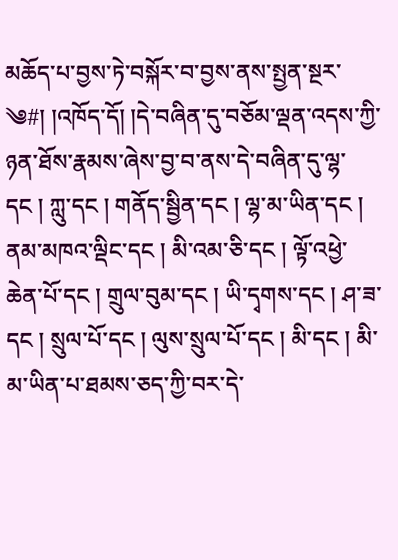མཆོད་པ་བྱས་ཏེ་བསྐོར་བ་བྱས་ནས་སྤྱན་སྔར་
༄#། །འཁོད་དོ། །དེ་བཞིན་དུ་བཅོམ་ལྡན་འདས་ཀྱི་ཉན་ཐོས་རྣམས་ཞེས་བྱ་བ་ནས་དེ་བཞིན་དུ་ལྷ་དང ། ཀླུ་དང ། གནོད་སྦྱིན་དང ། ལྷ་མ་ཡིན་དང ། ནམ་མཁའ་ལྡིང་དང ། མི་འམ་ཅི་དང ། ལྟོ་འཕྱེ་ཆེན་པོ་དང ། གྲུལ་བུམ་དང ། ཡི་དྭགས་དང ། ཤ་ཟ་དང ། སྲུལ་པོ་དང ། ལུས་སྲུལ་པོ་དང ། མི་དང ། མི་མ་ཡིན་པ་ཐམས་ཅད་ཀྱི་བར་དེ་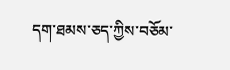དག་ཐམས་ཅད་ཀྱིས་བཅོམ་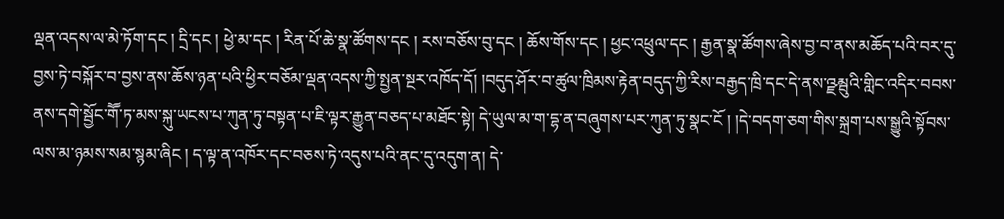ལྡན་འདས་ལ་མེ་ཏོག་དང ། དྲི་དང ། ཕྱེ་མ་དང ། རིན་པོ་ཆེ་སྣ་ཚོགས་དང ། རས་བཅོས་བུ་དང ། ཆོས་གོས་དང ། ཕྱང་འཕྲུལ་དང ། རྒྱན་སྣ་ཚོགས་ཞེས་བྱ་བ་ནས་མཆོད་པའི་བར་དུ་བྱས་ཏེ་བསྐོར་བ་བྱས་ནས་ཆོས་ཉན་པའི་ཕྱིར་བཅོམ་ལྡན་འདས་ཀྱི་སྤྱན་སྔར་འཁོད་དོ། །བདུད་ཤོར་བ་ཚུལ་ཁྲིམས་རྟེན་བདུད་ཀྱི་རིས་བརྒྱད་ཁྲི་དང་དེ་ནས་འྫམྦུའི་གླིང་འདིར་བབས་ནས་དགེ་སྦྱོང་གཽ་ཏ་མས་སྐུ་ཡངས་པ་ཀུན་ཏུ་བསྟན་པ་ཇི་ལྟར་རྒྱུན་བཅད་པ་མཐོང་སྟེ། དེ་ཡུལ་མ་ག་དྷ་ན་བཞུགས་པར་ཀུན་ཏུ་སྣང་ངོ ། །དེ་བདག་ཅག་གིས་སྐྲག་པས་སྒྱུའི་སྟོབས་ལས་མ་ཉམས་སམ་སྙམ་ཞིང ། ད་ལྟ་ན་འཁོར་དང་བཅས་ཏེ་འདུས་པའི་ནང་དུ་འདུག་ན། དེ་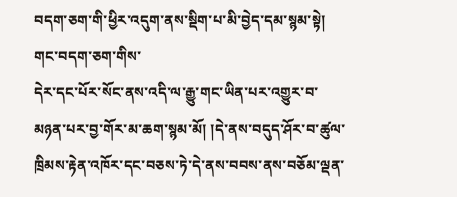བདག་ཅག་གི་ཕྱིར་འདུག་ནས་སྡིག་པ་མི་བྱེད་དམ་སྙམ་སྟེ། གང་བདག་ཅག་གིས་
དེར་དང་པོར་སོང་ནས་འདི་ལ་རྒྱུ་གང་ཡིན་པར་འགྱུར་བ་མཉན་པར་བྱ་གོར་མ་ཆག་སྙམ་མོ། །དེ་ནས་བདུད་ཤོར་བ་ཚུལ་ཁྲིམས་རྟེན་འཁོར་དང་བཅས་ཏེ་དེ་ནས་བབས་ནས་བཅོམ་ལྡན་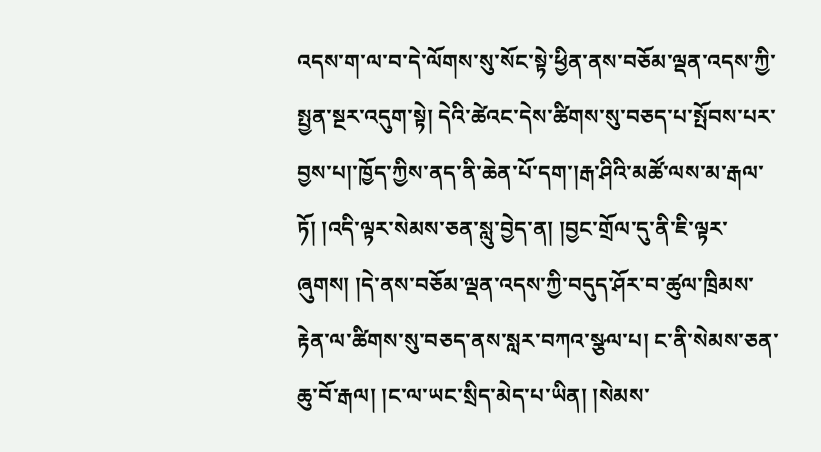འདས་ག་ལ་བ་དེ་ལོགས་སུ་སོང་སྟེ་ཕྱིན་ནས་བཅོམ་ལྡན་འདས་ཀྱི་སྤྱན་སྔར་འདུག་སྟེ། དེའི་ཚེའང་དེས་ཚིགས་སུ་བཅད་པ་སྤོབས་པར་བྱས་པ།་ཁྱོད་ཀྱིས་ནད་ནི་ཆེན་པོ་དག་།རྒ་ཤིའི་མཚོ་ལས་མ་རྒལ་ཏོ། །འདི་ལྟར་སེམས་ཅན་སླུ་བྱེད་ན། །བྱང་གྲོལ་དུ་ནི་ཇི་ལྟར་ཞུགས། །དེ་ནས་བཅོམ་ལྡན་འདས་ཀྱི་བདུད་ཤོར་བ་ཚུལ་ཁྲིམས་རྟེན་ལ་ཚིགས་སུ་བཅད་ནས་སླར་བཀའ་སྩལ་པ། ང་ནི་སེམས་ཅན་ཆུ་བོ་རྒལ། །ང་ལ་ཡང་སྲིད་མེད་པ་ཡིན། །སེམས་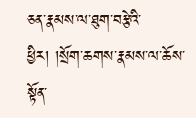ཅན་རྣམས་ལ་ཐུག་བརྩེའི་ཕྱིར། །སྲོག་ཆགས་རྣམས་ལ་ཆོས་སྟོན་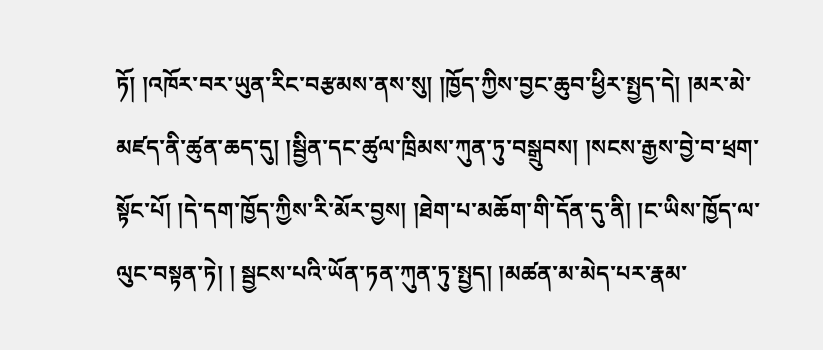ཏོ། །འཁོར་བར་ཡུན་རིང་བརྩམས་ནས་སུ། །ཁྱོད་ཀྱིས་བྱང་ཆུབ་ཕྱིར་སྤྱད་དེ། །མར་མེ་མཛད་ནི་ཚུན་ཆད་དུ། །སྦྱིན་དང་ཚུལ་ཁྲིམས་ཀུན་ཏུ་བསྒྲུབས། །སངས་རྒྱས་བྱེ་བ་ཕྲག་སྟོང་པོ། །དེ་དག་ཁྱོད་ཀྱིས་རི་མོར་བྱས། །ཐེག་པ་མཆོག་གི་དོན་དུ་ནི། །ང་ཡིས་ཁྱོད་ལ་ལུང་བསྟན་ཏེ། ། སྦྱངས་པའི་ཡོན་ཏན་ཀུན་ཏུ་སྤྱད། །མཚན་མ་མེད་པར་རྣམ་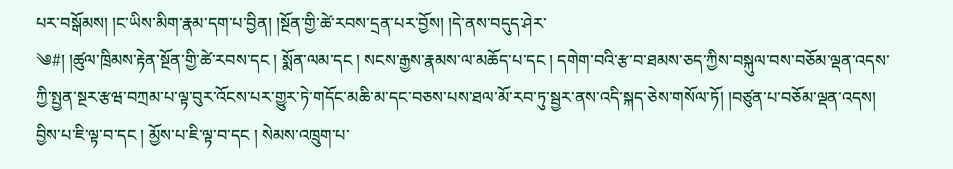པར་བསྒོམས། །ང་ཡིས་མིག་རྣམ་དག་པ་བྱིན། །སྔོན་གྱི་ཚེ་རབས་དྲན་པར་བྱོས། །དེ་ནས་བདུད་ཤེར་
༄#། །ཚུལ་ཁྲིམས་རྟེན་སྔོན་གྱི་ཚེ་རབས་དང ། སྨོན་ལམ་དང ། སངས་རྒྱས་རྣམས་ལ་མཆོད་པ་དང ། དགེག་བའི་རྩ་བ་ཐམས་ཅད་ཀྱིས་བསྐུལ་བས་བཅོམ་ལྡན་འདས་ཀྱི་སྤྱན་སྔར་རྩཝ་བཀྲམ་པ་ལྟ་བུར་འོངས་པར་གྱུར་ཏེ་གདོང་མཆི་མ་དང་བཅས་པས་ཐལ་མོ་རབ་ཏུ་སྦྱར་ནས་འདི་སྐད་ཅེས་གསོལ་ཏོ། །བཙུན་པ་བཅོམ་ལྡན་འདས། བྱིས་པ་ཇི་ལྟ་བ་དང ། མྱོས་པ་ཇི་ལྟ་བ་དང ། སེམས་འཁྲུག་པ་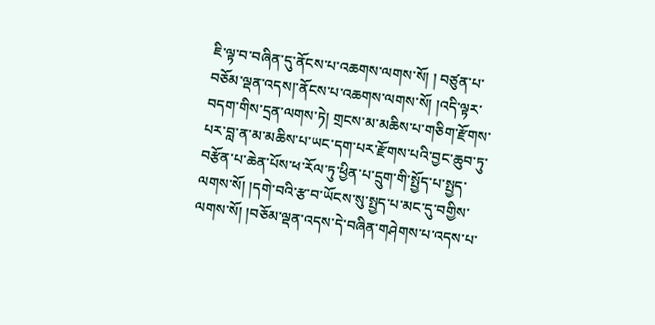ཇི་ལྟ་བ་བཞིན་དུ་ནོངས་པ་འཆགས་ལགས་སོ། ། བཙུན་པ་བཅོམ་ལྡན་འདས།་ནོངས་པ་འཆགས་ལགས་སོ། །འདི་ལྟར་བདག་གིས་དྲན་ལགས་ཏེ། གྲངས་མ་མཆིས་པ་གཅིག་རྫོགས་པར་བླ་ན་མ་མཆིས་པ་ཡང་དག་པར་རྫོགས་པའི་བྱང་ཆུབ་ཏུ་བརྩོན་པ་ཆེན་པོས་ཕ་རོལ་ཏུ་ཕྱིན་པ་དྲུག་གི་སྤྱོད་པ་སྤྱད་ལགས་སོ། །དགེ་བའི་རྩ་བ་ཡོངས་སུ་སྤྱད་པ་མང་དུ་བགྱིས་ལགས་སོ། །བཅོམ་ལྡན་འདས་དེ་བཞིན་གཤེགས་པ་འདས་པ་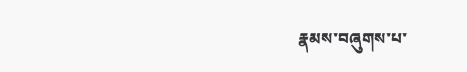རྣམས་བཞུགས་པ་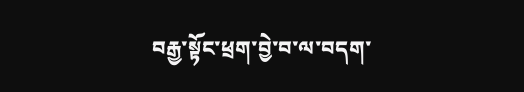བརྒྱ་སྟོང་ཕྲག་བྱེ་བ་ལ་བདག་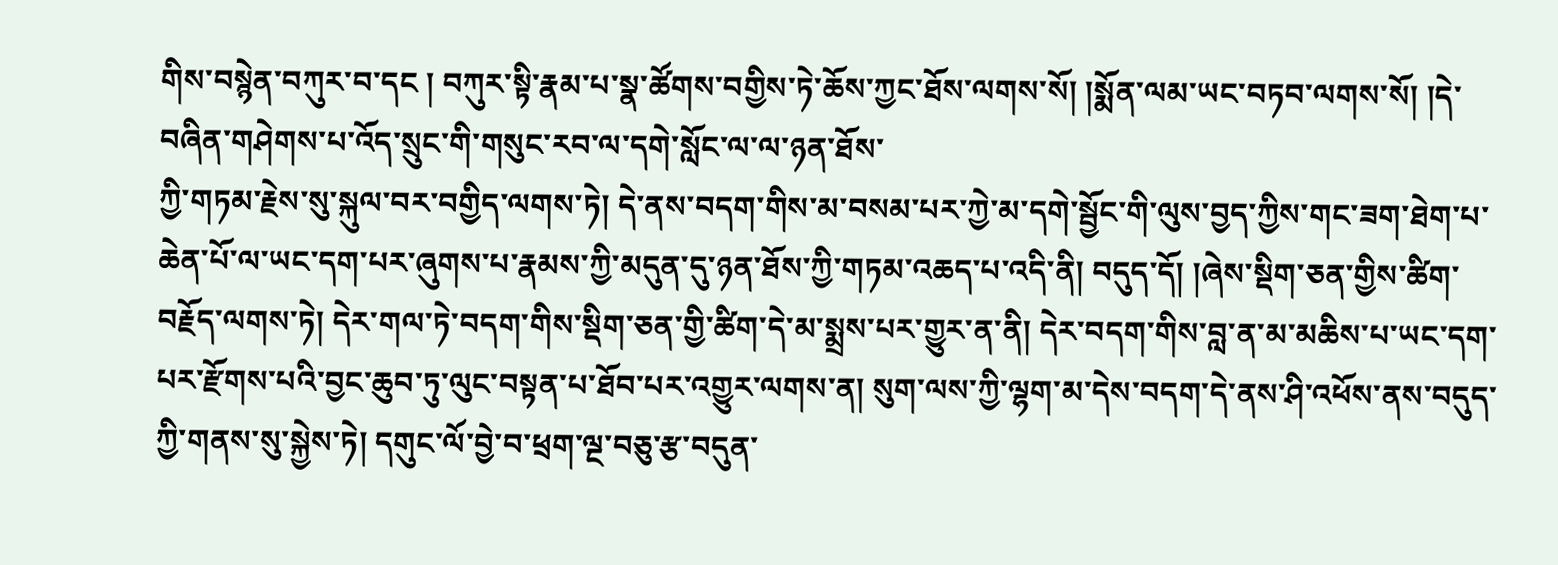གིས་བསྙེན་བཀུར་བ་དང ། བཀུར་སྟི་རྣམ་པ་སྣ་ཚོགས་བགྱིས་ཏེ་ཆོས་ཀྱང་ཐོས་ལགས་སོ། །སྨོན་ལམ་ཡང་བཏབ་ལགས་སོ། །དེ་བཞིན་གཤེགས་པ་འོད་སྲུང་གི་གསུང་རབ་ལ་དགེ་སློང་ལ་ལ་ཉན་ཐོས་
ཀྱི་གཏམ་རྗེས་སུ་སྐུལ་བར་བགྱིད་ལགས་ཏེ། དེ་ནས་བདག་གིས་མ་བསམ་པར་ཀྱེ་མ་དགེ་སྦྱོང་གི་ལུས་བྱད་ཀྱིས་གང་ཟག་ཐེག་པ་ཆེན་པོ་ལ་ཡང་དག་པར་ཞུགས་པ་རྣམས་ཀྱི་མདུན་དུ་ཉན་ཐོས་ཀྱི་གཏམ་འཆད་པ་འདི་ནི། བདུད་དོ། །ཞེས་སྡིག་ཅན་གྱིས་ཚིག་བརྗོད་ལགས་ཏེ། དེར་གལ་ཏེ་བདག་གིས་སྡིག་ཅན་གྱི་ཚིག་དེ་མ་སྨྲས་པར་གྱུར་ན་ནི། དེར་བདག་གིས་བླ་ན་མ་མཆིས་པ་ཡང་དག་པར་རྫོགས་པའི་བྱང་ཆུབ་ཏུ་ལུང་བསྟན་པ་ཐོབ་པར་འགྱུར་ལགས་ན། སུག་ལས་ཀྱི་ལྷག་མ་དེས་བདག་དེ་ནས་ཤི་འཕོས་ནས་བདུད་ཀྱི་གནས་སུ་སྐྱེས་ཏེ། དགུང་ལོ་བྱེ་བ་ཕྲག་ལྔ་བཅུ་རྩ་བདུན་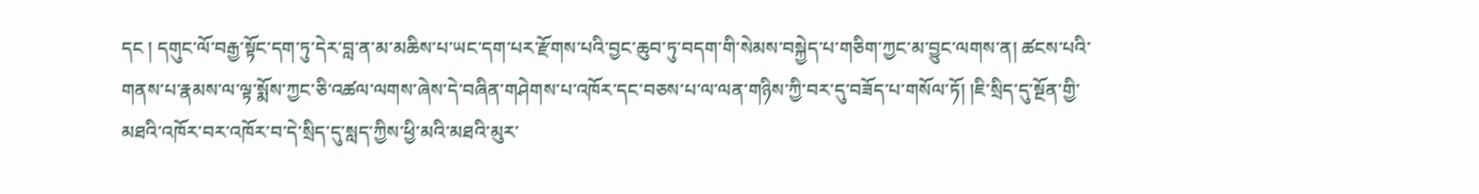དང ། དགུང་ལོ་བརྒྱ་སྟོང་དག་ཏུ་དེར་བླ་ན་མ་མཆིས་པ་ཡང་དག་པར་རྫོགས་པའི་བྱང་ཆུབ་ཏུ་བདག་གི་སེམས་བསྐྱེད་པ་གཅིག་ཀྱང་མ་བྱུང་ལགས་ན། ཚངས་པའི་གནས་པ་རྣམས་ལ་ལྟ་སྨོས་ཀྱང་ཅི་འཚལ་ལགས་ཞེས་དེ་བཞིན་གཤེགས་པ་འཁོར་དང་བཅས་པ་ལ་ལན་གཉིས་ཀྱི་བར་དུ་བཟོད་པ་གསོལ་ཏོ། །ཇི་སྲིད་དུ་སྔོན་གྱི་མཐའི་འཁོར་བར་འཁོར་བ་དེ་སྲིད་དུ་སླད་ཀྱིས་ཕྱི་མའི་མཐའི་མུར་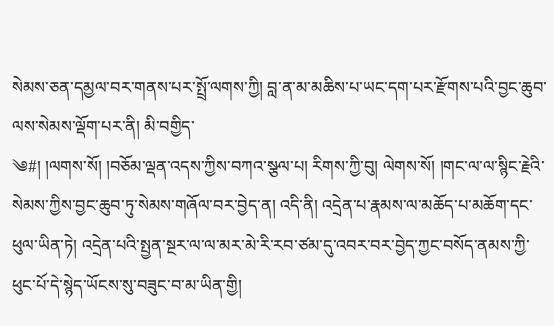སེམས་ཅན་དམྱལ་བར་གནས་པར་སྤྲོ་ལགས་ཀྱི། བླ་ན་མ་མཆིས་པ་ཡང་དག་པར་རྫོགས་པའི་བྱང་ཆུབ་ལས་སེམས་ལྡོག་པར་ནི། མི་བགྱིད་
༄#། །ལགས་སོ། །བཅོམ་ལྡན་འདས་ཀྱིས་བཀའ་སྩལ་པ། རིགས་ཀྱི་བུ། ལེགས་སོ། །གང་ལ་ལ་སྙིང་རྗེའི་སེམས་ཀྱིས་བྱང་ཆུབ་ཏུ་སེམས་གཞོལ་བར་བྱེད་ན། འདི་ནི། འདྲེན་པ་རྣམས་ལ་མཆོད་པ་མཆོག་དང་ཕུལ་ཡིན་ཏེ། འདྲེན་པའི་སྤྱན་སྔར་ལ་ལ་མར་མེ་རི་རབ་ཙམ་དུ་འབར་བར་བྱེད་ཀྱང་བསོད་ནམས་ཀྱི་ཕུང་པོ་དེ་སྙེད་ཡོངས་སུ་བཟུང་བ་མ་ཡིན་གྱི།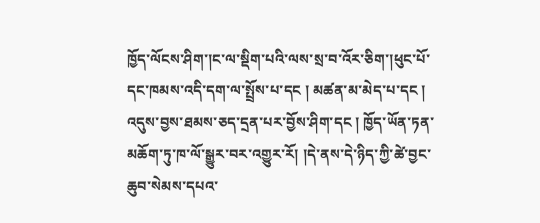ཁྱོད་ལོངས་ཤིག་།ང་ལ་སྡིག་པའི་ལས་སྲ་བ་འོར་ཅིག་།ཕུང་པོ་དང་ཁམས་འདི་དག་ལ་སྤྲོས་པ་དང ། མཚན་མ་མེད་པ་དང ། འདུས་བྱས་ཐམས་ཅད་དྲན་པར་བྱོས་ཤིག་དང ། ཁྱོད་ཡོན་ཏན་མཆོག་ཏུ་ཁ་ལོ་སྒྱུར་བར་འགྱུར་རོ། །དེ་ནས་དེ་ཉིད་ཀྱི་ཚེ་བྱང་ཆུབ་སེམས་དཔའ་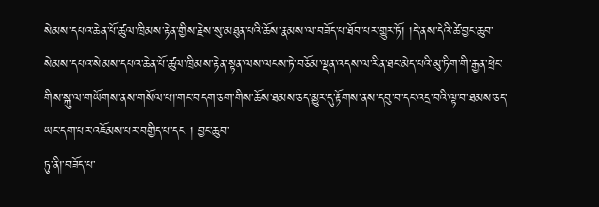སེམས་དཔའ་ཆེན་པོ་ཚུལ་ཁྲིམས་རྟེན་གྱིས་རྗེས་སུ་མཐུན་པའི་ཆོས་རྣམས་ལ་བཟོད་པ་ཐོབ་པར་གྱུར་ཏོ། །དེ་ནས་དེའི་ཚེ་བྱང་ཆུབ་སེམས་དཔའ་སེམས་དཔའ་ཆེན་པོ་ཚུལ་ཁྲིམས་རྟེན་སྟན་ལས་ལངས་ཏེ་བཅོམ་ལྡན་འདས་ལ་རིན་ཐང་མེད་པའི་མུ་ཏིག་གི་རྒྱན་ཕྲེང་གིས་སྐུ་ལ་གཡོགས་ནས་གསོལ་པ།་གང་བདག་ཅག་གིས་ཆོས་ཐམས་ཅད་མྱུར་དུ་རྟོགས་ནས་དབུ་བ་དང་འདྲ་བའི་ལྟ་བ་ཐམས་ཅད་ཡང་དག་པར་འཇོམས་པར་བགྱིད་པ་དང ། བྱང་ཆུབ་
ཏུ་ནི།་བཟོད་པ་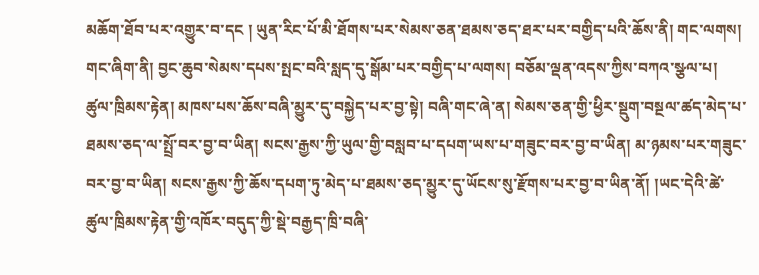མཆོག་ཐོབ་པར་འགྱུར་བ་དང ། ཡུན་རིང་པོ་མི་ཐོགས་པར་སེམས་ཅན་ཐམས་ཅད་ཐར་པར་བགྱིད་པའི་ཆོས་ནི། གང་ལགས། གང་ཞིག་ནི། བྱང་ཆུབ་སེམས་དཔས་སྤང་བའི་སླད་དུ་སྒོམ་པར་བགྱིད་པ་ལགས། བཅོམ་ལྡན་འདས་ཀྱིས་བཀའ་སྩལ་པ། ཚུལ་ཁྲིམས་རྟེན། མཁས་པས་ཆོས་བཞི་མྱུར་དུ་བསྐྱེད་པར་བྱ་སྟེ། བཞི་གང་ཞེ་ན། སེམས་ཅན་གྱི་ཕྱིར་སྡུག་བསྔལ་ཚད་མེད་པ་ཐམས་ཅད་ལ་སྤྲོ་བར་བྱ་བ་ཡིན། སངས་རྒྱས་ཀྱི་ཡུལ་གྱི་བསླབ་པ་དཔག་ཡས་པ་གཟུང་བར་བྱ་བ་ཡིན། མ་ཉམས་པར་གཟུང་བར་བྱ་བ་ཡིན། སངས་རྒྱས་ཀྱི་ཆོས་དཔག་ཏུ་མེད་པ་ཐམས་ཅད་མྱུར་དུ་ཡོངས་སུ་རྫོགས་པར་བྱ་བ་ཡིན་ནོ། །ཡང་དེའི་ཚེ་ཚུལ་ཁྲིམས་རྟེན་གྱི་འཁོར་བདུད་ཀྱི་སྡེ་བརྒྱད་ཁྲི་བཞི་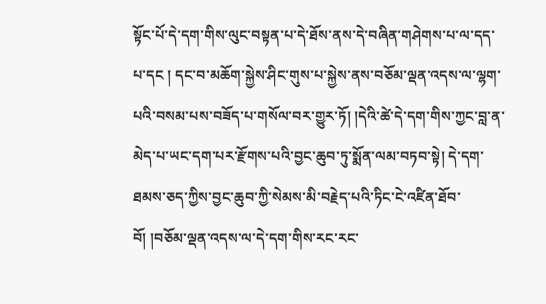སྟོང་པོ་དེ་དག་གིས་ལུང་བསྟན་པ་དེ་ཐོས་ནས་དེ་བཞིན་གཤེགས་པ་ལ་དད་པ་དང ། དང་བ་མཆོག་སྐྱེས་ཤིང་གུས་པ་སྐྱེས་ནས་བཅོམ་ལྡན་འདས་ལ་ལྷག་པའི་བསམ་པས་བཟོད་པ་གསོལ་བར་གྱུར་ཏོ། །དེའི་ཚེ་དེ་དག་གིས་ཀྱང་བླ་ན་མེད་པ་ཡང་དག་པར་རྫོགས་པའི་བྱང་ཆུབ་ཏུ་སྨོན་ལམ་བཏབ་སྟེ། དེ་དག་ཐམས་ཅད་ཀྱིས་བྱང་ཆུབ་ཀྱི་སེམས་མི་བརྗེད་པའི་ཏིང་ངེ་འཛིན་ཐོབ་བོ། །བཅོམ་ལྡན་འདས་ལ་དེ་དག་གིས་རང་རང་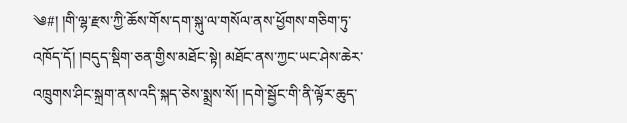༄#། །གི་ལྷ་རྫས་ཀྱི་ཆོས་གོས་དག་སྐུ་ལ་གསོལ་ནས་ཕྱོགས་གཅིག་ཏུ་འཁོད་དོ། །བདུད་སྡིག་ཅན་གྱིས་མཐོང་སྟེ། མཐོང་ནས་ཀྱང་ཡང་ཤེས་ཆེར་འཁྲུགས་ཤིང་སྐྲག་ནས་འདི་སྐད་ཅེས་སྨྲས་སོ། །དགེ་སྦྱོང་གི་ནི་ལྟོར་ཆུད་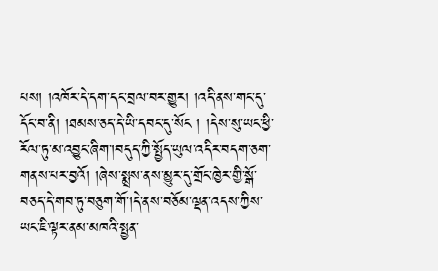པས། །འཁོར་དེ་དག་དང་བྲལ་བར་གྱུར། །འདི་ནས་གང་དུ་དོང་བ་ནི། །ཐམས་ཅད་དེ་ཡི་དབང་དུ་སོང ། །དེས་སུ་ཡང་ཕྱི་རོལ་ཏུ་མ་འབྱུང་ཞིག་།བདུད་ཀྱི་སྤྱོད་ཡུལ་འདིར་བདག་ཅག་གནས་པར་བྱའོ། །ཞེས་སྨྲས་ནས་མྱུར་དུ་གྲོང་ཁྱེར་གྱི་སྒོ་བཅད་དེ་གབ་ཏུ་བཅུག་གོ་།དེ་ནས་བཅོམ་ལྡན་འདས་ཀྱིས་ཡང་ཇི་ལྟར་ནམ་མཁའི་སྤྱན་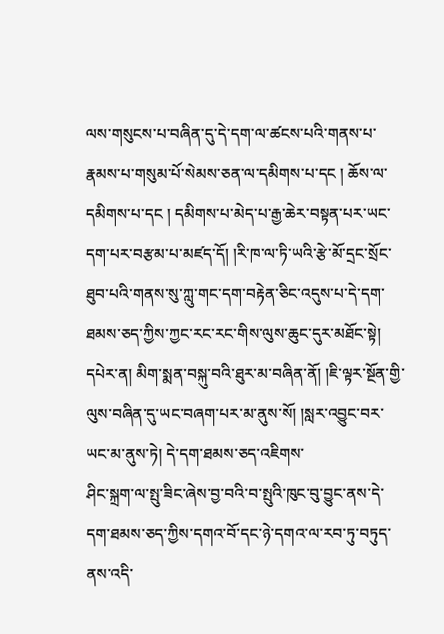ལས་གསུངས་པ་བཞིན་དུ་དེ་དག་ལ་ཚངས་པའི་གནས་པ་རྣམས་པ་གསུམ་པོ་སེམས་ཅན་ལ་དམིགས་པ་དང ། ཆོས་ལ་དམིགས་པ་དང ། དམིགས་པ་མེད་པ་རྒྱ་ཆེར་བསྟན་པར་ཡང་དག་པར་བརྩམ་པ་མཛད་དོ། །རི་ཁ་ལ་ཏི་ཡའི་རྩེ་མོ་དྲང་སྲོང་ཐུབ་པའི་གནས་སུ་ཀླུ་གང་དག་བརྟེན་ཅིང་འདུས་པ་དེ་དག་ཐམས་ཅད་ཀྱིས་ཀྱང་རང་རང་གིས་ལུས་ཆུང་དུར་མཐོང་སྟེ། དཔེར་ན། མིག་སྨན་བསྐུ་བའི་ཐུར་མ་བཞིན་ནོ། །ཇི་ལྟར་སྔོན་གྱི་ལུས་བཞིན་དུ་ཡང་བཞག་པར་མ་ནུས་སོ། །སླར་འབྱུང་བར་ཡང་མ་ནུས་ཏེ། དེ་དག་ཐམས་ཅད་འཇིགས་
ཤིང་སྐྲག་ལ་སྤུ་ཟིང་ཞེས་བྱ་བའི་བ་སྤུའི་ཁུང་བུ་བྱུང་ནས་དེ་དག་ཐམས་ཅད་ཀྱིས་དགའ་བོ་དང་ཉེ་དགའ་ལ་རབ་ཏུ་བཏུད་ནས་འདི་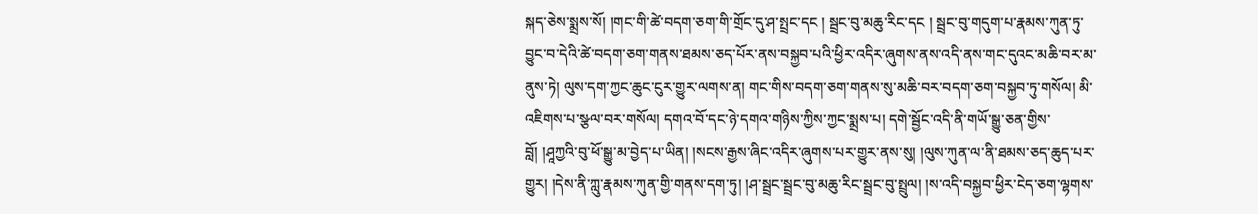སྐད་ཅེས་སྨྲས་སོ། །གང་གི་ཚེ་བདག་ཅག་གི་གྲོང་དུ་ཤ་སྤྲང་དང ། སྦྲང་བུ་མཆུ་རིང་དང ། སྦྲང་བུ་གདུག་པ་རྣམས་ཀུན་ཏུ་བྱུང་བ་དེའི་ཚེ་བདག་ཅག་གནས་ཐམས་ཅད་པོར་ནས་བསྐྱབ་པའི་ཕྱིར་འདིར་ཞུགས་ནས་འདི་ནས་གང་དུའང་མཆི་བར་མ་ནུས་ཏེ། ལུས་དག་ཀྱང་ཆུང་ངུར་གྱུར་ལགས་ན། གང་གིས་བདག་ཅག་གནས་སུ་མཆི་བར་བདག་ཅག་བསྐྱབ་ཏུ་གསོལ། མི་འཇིགས་པ་སྩལ་བར་གསོལ། དགའ་བོ་དང་ཉེ་དགའ་གཉིས་ཀྱིས་ཀྱང་སྨྲས་པ། དགེ་སྦྱོང་འདི་ནི་གཡོ་སྒྱུ་ཅན་གྱིས་བློ། །ཤཱཀྱའི་བུ་ཕོ་སྒྱུ་མ་བྱེད་པ་ཡིན། །སངས་རྒྱས་ཞིང་འདིར་ཞུགས་པར་གྱུར་ནས་སུ། །ལུས་ཀུན་ལ་ནི་ཐམས་ཅད་ཆུད་པར་གྱུར། །དེས་ནི་ཀླུ་རྣམས་ཀུན་གྱི་གནས་དག་ཏུ། །ཤ་སྦྲང་སྦྲང་བུ་མཆུ་རིང་སྦྲང་བུ་སྤྲུལ། །ས་འདི་བསྐྱབ་ཕྱིར་ངེད་ཅག་ལྷགས་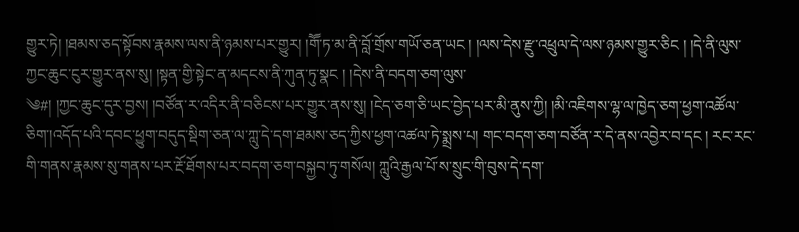གྱུར་ཏེ། །ཐམས་ཅད་སྟོབས་རྣམས་ལས་ནི་ཉམས་པར་གྱུར། །གཽ་ཏ་མ་ནི་བློ་གྲོས་གཡོ་ཅན་ཡང ། །ལས་དེས་རྫུ་འཕྲུལ་དེ་ལས་ཉམས་གྱུར་ཅིང ། །དེ་ནི་ལུས་ཀྱང་ཆུང་ངུར་གྱུར་ནས་སུ། །སྟན་གྱི་སྟེང་ན་མདངས་ནི་ཀུན་ཏུ་སྣང ། །དེས་ནི་བདག་ཅག་ལུས་
༄#། །ཀྱང་ཆུང་དུར་བྱས། །བཙོན་ར་འདིར་ནི་བཅིངས་པར་གྱུར་ནས་སུ། །ངེད་ཅག་ཅི་ཡང་བྱེད་པར་མི་ནུས་ཀྱི། །མི་འཇིགས་ལྷ་ལ་ཁྱེད་ཅག་ཕྱག་འཚོལ་ཅིག་།འདོད་པའི་དབང་ཕྱུག་བདུད་སྡིག་ཅན་ལ་ཀླུ་དེ་དག་ཐམས་ཅད་ཀྱིས་ཕྱག་འཚལ་ཏེ་སྨྲས་པ། གང་བདག་ཅག་བཙོན་ར་དེ་ནས་འབྱེར་བ་དང ། རང་རང་གི་གནས་རྣམས་སུ་གནས་པར་རྔོ་ཐོགས་པར་བདག་ཅག་བསྐྱབ་ཏུ་གསོལ། ཀླུའི་རྒྱལ་པོ་ས་སྲུང་གི་བུས་དེ་དག་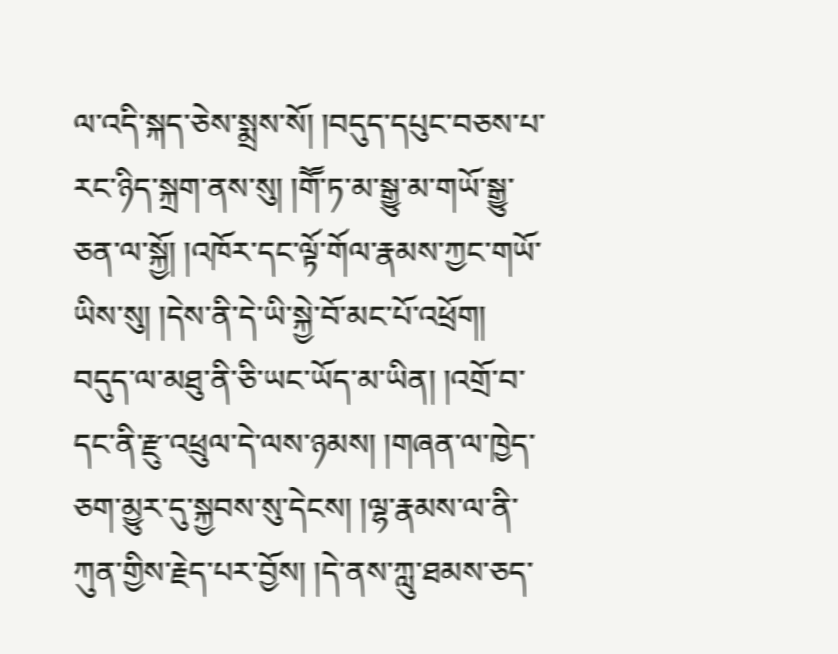ལ་འདི་སྐད་ཅེས་སྨྲས་སོ། །བདུད་དཔུང་བཅས་པ་རང་ཉིད་སྐྲག་ནས་སུ། །གཽ་ཏ་མ་སྒྱུ་མ་གཡོ་སྒྱུ་ཅན་ལ་སྐྱོ། །འཁོར་དང་ལྟོ་གོལ་རྣམས་ཀྱང་གཡོ་ཡིས་སུ། །དེས་ནི་དེ་ཡི་སྐྱེ་བོ་མང་པོ་འཕྲོག། བདུད་ལ་མཐུ་ནི་ཅི་ཡང་ཡོད་མ་ཡིན། །འགྲོ་བ་དང་ནི་རྫུ་འཕྲུལ་དེ་ལས་ཉམས། །གཞན་ལ་ཁྱེད་ཅག་མྱུར་དུ་སྐྱབས་སུ་དེངས། །ལྷ་རྣམས་ལ་ནི་ཀུན་གྱིས་རྗེད་པར་བྱོས། །དེ་ནས་ཀླུ་ཐམས་ཅད་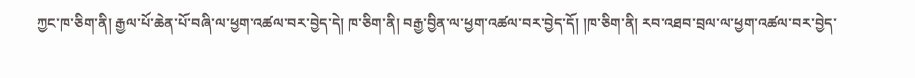ཀྱང་ཁ་ཅིག་ནི། རྒྱལ་པོ་ཆེན་པོ་བཞི་ལ་ཕྱག་འཚལ་བར་བྱེད་དེ། ཁ་ཅིག་ནི། བརྒྱ་བྱིན་ལ་ཕྱག་འཚལ་བར་བྱེད་དོ། །ཁ་ཅིག་ནི། རབ་འཐབ་བྲལ་ལ་ཕྱག་འཚལ་བར་བྱེད་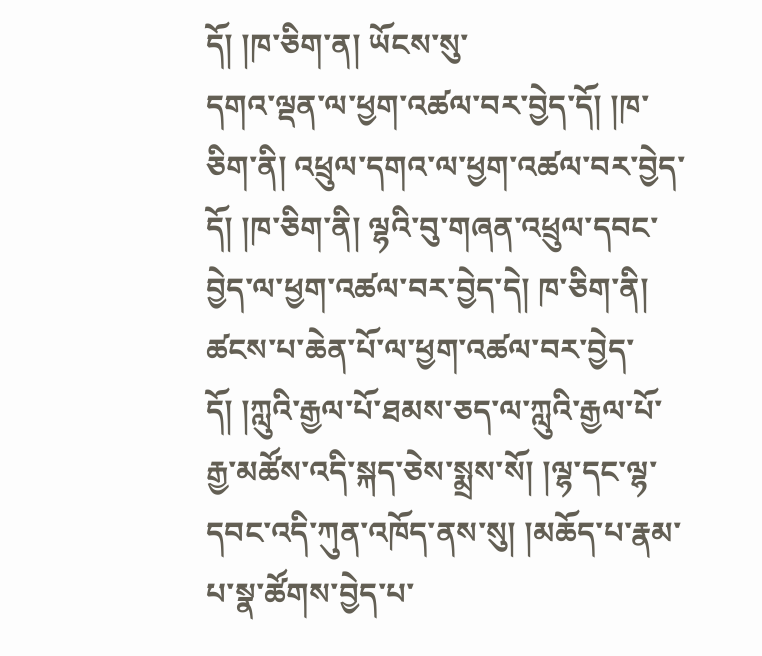དོ། །ཁ་ཅིག་ན། ཡོངས་སུ་
དགའ་ལྡན་ལ་ཕྱག་འཚལ་བར་བྱེད་དོ། །ཁ་ཅིག་ནི། འཕྲུལ་དགའ་ལ་ཕྱག་འཚལ་བར་བྱེད་དོ། །ཁ་ཅིག་ནི། ལྷའི་བུ་གཞན་འཕྲུལ་དབང་བྱེད་ལ་ཕྱག་འཚལ་བར་བྱེད་དེ། ཁ་ཅིག་ནི། ཚངས་པ་ཆེན་པོ་ལ་ཕྱག་འཚལ་བར་བྱེད་དོ། །ཀླུའི་རྒྱལ་པོ་ཐམས་ཅད་ལ་ཀླུའི་རྒྱལ་པོ་རྒྱ་མཚོས་འདི་སྐད་ཅེས་སྨྲས་སོ། །ལྷ་དང་ལྷ་དབང་འདི་ཀུན་འཁོད་ནས་སུ། །མཆོད་པ་རྣམ་པ་སྣ་ཚོགས་བྱེད་པ་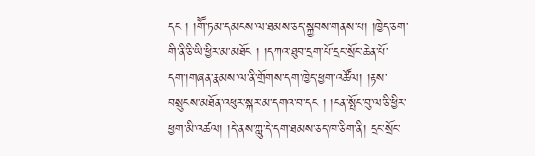དང ། །གཽ་ཏམ་དམངས་ལ་ཐམས་ཅད་སྐྱབས་གནས་པ། །ཁྱེད་ཅག་གི་ནི་ཅི་ཡི་ཕྱིར་མ་མཐོང ། །དཀའ་ཐུབ་དྲག་པོ་དྲང་སྲོང་ཆེན་པོ་དག་།གཞན་རྣམས་ལ་ནི་གྲོགས་དག་ཁྱེད་ཕྱག་འཚོལ། །རྟས་བསྲུངས་མཐོན་འཕུར་སྐར་མ་དགའ་བ་དང ། །ངན་སྤོང་བུ་ལ་ཅི་ཕྱིར་ཕྱག་མི་འཚལ། །དེ་ནས་ཀླུ་དེ་དག་ཐམས་ཅད་ཁ་ཅིག་ནི། དྲང་སྲོང་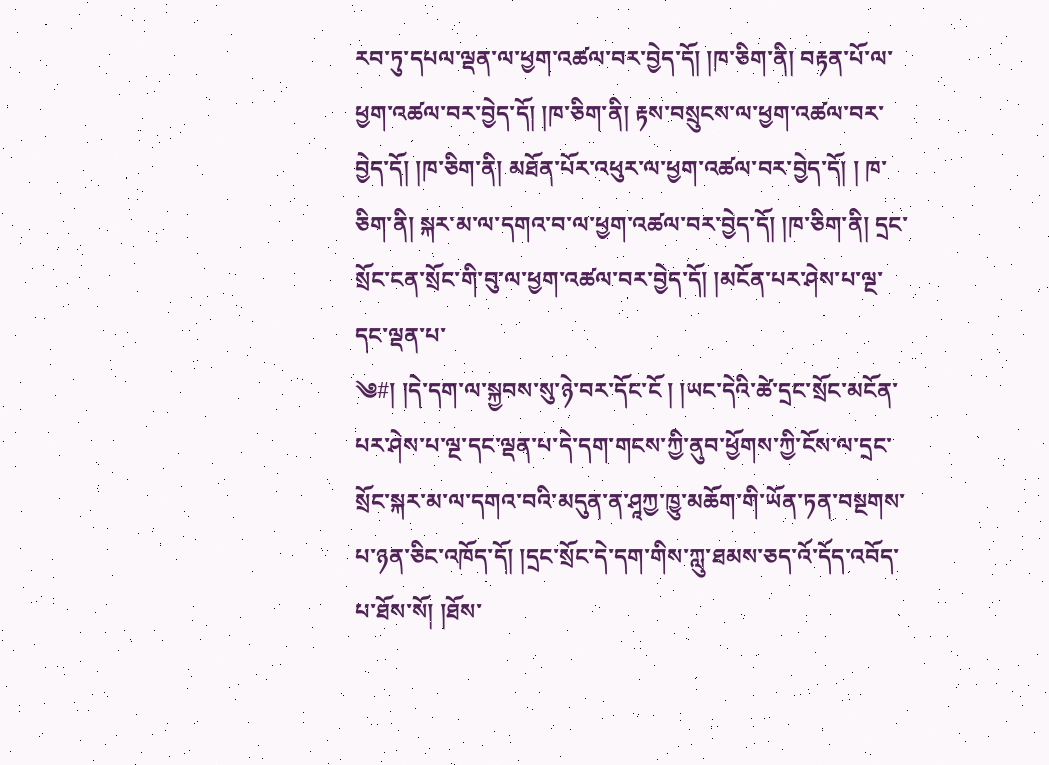རབ་ཏུ་དཔལ་ལྡན་ལ་ཕྱག་འཚལ་བར་བྱེད་དོ། །ཁ་ཅིག་ནི། བརྟན་པོ་ལ་ཕྱག་འཚལ་བར་བྱེད་དོ། །ཁ་ཅིག་ནི། རྟས་བསྲུངས་ལ་ཕྱག་འཚལ་བར་བྱེད་དོ། །ཁ་ཅིག་ནི། མཐོན་པོར་འཕུར་ལ་ཕྱག་འཚལ་བར་བྱེད་དོ། ། ཁ་ཅིག་ནི། སྐར་མ་ལ་དགའ་བ་ལ་ཕྱག་འཚལ་བར་བྱེད་དོ། །ཁ་ཅིག་ནི། དྲང་སྲོང་ངན་སྲོང་གི་བུ་ལ་ཕྱག་འཚལ་བར་བྱེད་དོ། །མངོན་པར་ཤེས་པ་ལྔ་དང་ལྡན་པ་
༄#། །དེ་དག་ལ་སྐྱབས་སུ་ཉེ་བར་དོང་ངོ ། །ཡང་དེའི་ཚེ་དྲང་སྲོང་མངོན་པར་ཤེས་པ་ལྔ་དང་ལྡན་པ་དེ་དག་གངས་ཀྱི་ནུབ་ཕྱོགས་ཀྱི་ངོས་ལ་དྲང་སྲོང་སྐར་མ་ལ་དགའ་བའི་མདུན་ན་ཤཱཀྱ་ཁྱུ་མཆོག་གི་ཡོན་ཏན་བསྔགས་པ་ཉན་ཅིང་འཁོད་དོ། །དྲང་སྲོང་དེ་དག་གིས་ཀླུ་ཐམས་ཅད་འོ་དོད་འབོད་པ་ཐོས་སོ། །ཐོས་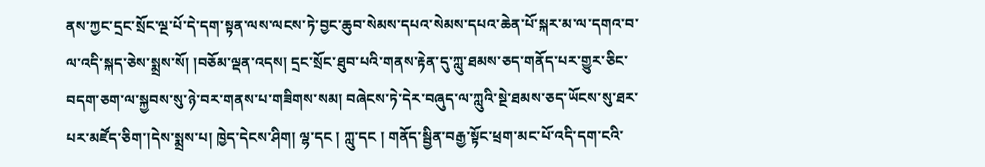ནས་ཀྱང་དྲང་སྲོང་ལྔ་པོ་དེ་དག་སྟན་ལས་ལངས་ཏེ་བྱང་ཆུབ་སེམས་དཔའ་སེམས་དཔའ་ཆེན་པོ་སྐར་མ་ལ་དགའ་བ་ལ་འདི་སྐད་ཅེས་སྨྲས་སོ། །བཅོམ་ལྡན་འདས། དྲང་སྲོང་ཐུབ་པའི་གནས་རྟེན་དུ་ཀླུ་ཐམས་ཅད་གནོད་པར་གྱུར་ཅིང་བདག་ཅག་ལ་སྐྱབས་སུ་ཉེ་བར་གནས་པ་གཟིགས་སམ། བཞེངས་ཏེ་དེར་བཞུད་ལ་ཀླུའི་སྔེ་ཐམས་ཅད་ཡོངས་སུ་ཐར་པར་མཛོད་ཅིག་།དེས་སྨྲས་པ། ཁྱེད་དེངས་ཤིག། ལྷ་དང ། ཀླུ་དང ། གནོད་སྦྱིན་བརྒྱ་སྟོང་ཕྲག་མང་པོ་འདི་དག་ངའི་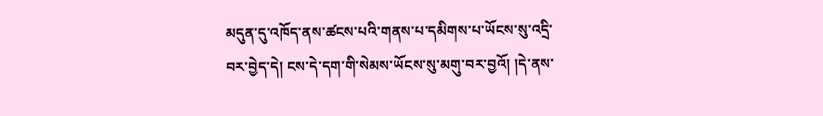མདུན་དུ་འཁོད་ནས་ཚངས་པའི་གནས་པ་དམིགས་པ་ཡོངས་སུ་འདྲི་བར་བྱེད་དེ། ངས་དེ་དག་གི་སེམས་ཡོངས་སུ་མགུ་བར་བྱའོ། །དེ་ནས་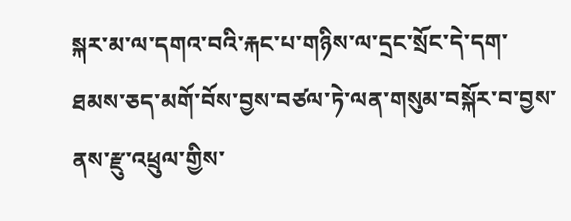སྐར་མ་ལ་དགའ་བའི་རྐང་པ་གཉིས་ལ་དྲང་སྲོང་དེ་དག་ཐམས་ཅད་མགོ་བོས་བྱས་བཙལ་ཏེ་ལན་གསུམ་བསྐོར་བ་བྱས་ནས་རྫུ་འཕྲུལ་གྱིས་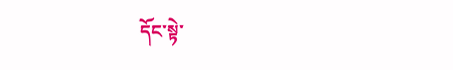དོང་སྟེ་